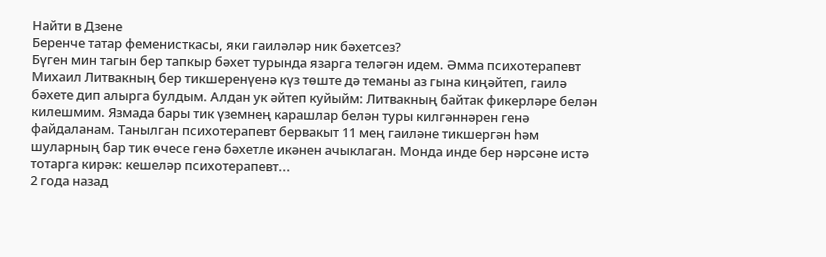Найти в Дзене
Беренче татар феменисткасы, яки гаиләләр ник бәхетсез?
Бүген мин тагын бер тапкыр бәхет турында язарга теләгән идем. Әмма психотерапевт Михаил Литвакның бер тикшеренүенә күз төште дә теманы аз гына киңәйтеп, гаилә бәхете дип алырга булдым. Алдан ук әйтеп куйыйм: Литвакның байтак фикерләре белән килешмим. Язмада бары тик үземнең карашлар белән туры килгәннәрен генә файдаланам. Танылган психотерапевт бервакыт 11 мең гаиләне тикшергән һәм шуларның бар тик өчесе генә бәхетле икәнен ачыклаган. Монда инде бер нәрсәне истә тотарга кирәк: кешеләр психотерапевт...
2 года назад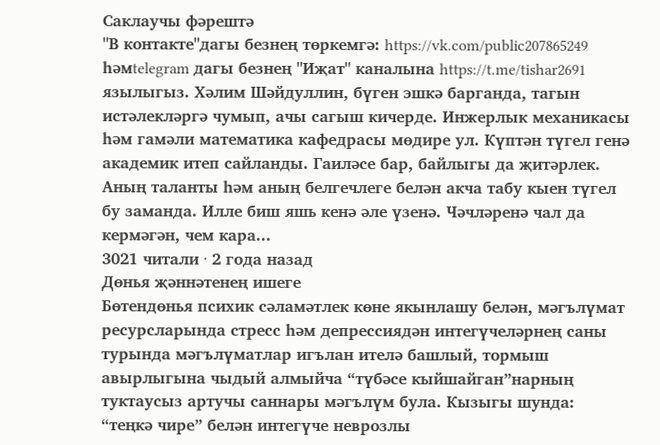Саклаучы фәрештә
"В контакте"дагы безнең төркемгә: https://vk.com/public207865249 һәмtelegram дагы безнең "Иҗат" каналына https://t.me/tishar2691 язылыгыз. Хәлим Шәйдуллин, бүген эшкә барганда, тагын истәлекләргә чумып, ачы сагыш кичерде. Инжерлык механикасы һәм гамәли математика кафедрасы мөдире ул. Күптән түгел генә академик итеп сайланды. Гаиләсе бар, байлыгы да җитәрлек. Аның таланты һәм аның белгечлеге белән акча табу кыен түгел бу заманда. Илле биш яшь кенә әле үзенә. Чәчләренә чал да кермәгән, чем кара...
3021 читали · 2 года назад
Дөнья җәннәтенең ишеге
Бөтендөнья психик сәламәтлек көне якынлашу белән, мәгълүмат ресурсларында стресс һәм депрессиядән интегүчеләрнең саны турында мәгълүматлар игълан ителә башлый, тормыш авырлыгына чыдый алмыйча “түбәсе кыйшайган”нарның туктаусыз артучы саннары мәгълүм була. Кызыгы шунда: “теңкә чире” белән интегүче неврозлы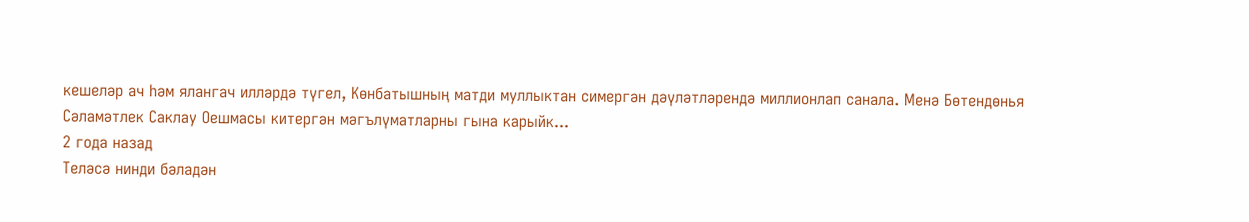кешеләр ач һәм ялангач илләрдә түгел, Көнбатышның матди муллыктан симергән дәүләтләрендә миллионлап санала. Менә Бөтендөнья Сәламәтлек Саклау Оешмасы китергән мәгълүматларны гына карыйк...
2 года назад
Теләсә нинди бәладән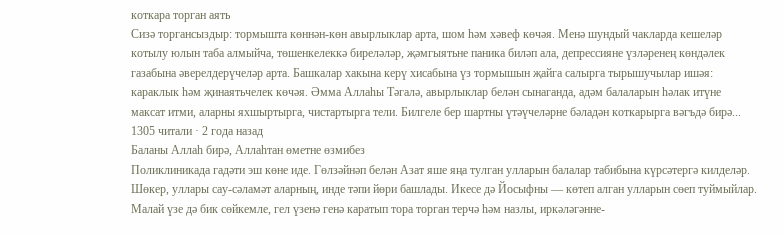коткара торган аять
Сизә торгансыздыр: тормышта көннән-көн авырлыклар арта, шом һәм хәвеф көчәя. Менә шундый чакларда кешеләр котылу юлын таба алмыйча, төшенкелеккә биреләләр, җәмгыятьне паника биләп ала, депрессияне үзләренең көндәлек газабына әверелдерүчеләр арта. Башкалар хакына керү хисабына үз тормышын җайга салырга тырышучылар ишәя: караклык һәм җинаятьчелек көчәя. Әмма Аллаһы Тәгалә, авырлыклар белән сынаганда, адәм балаларын һәлак итүне максат итми, аларны яхшыртырга, чистартырга тели. Билгеле бер шартны үтәүчеләрне бәладән коткарырга вәгъдә бирә...
1305 читали · 2 года назад
Баланы Аллаһ бирә, Аллаһтан өметне өзмибез
Поликлиникада гадәти эш көне иде. Гөлзәйнәп белән Азат яше яңа тулган улларын балалар табибына күрсәтергә килделәр. Шөкер, уллары сау-сәламәт аларның, инде тәпи йөри башлады. Икесе дә Йосыфны — көтеп алган улларын сөеп туймыйлар. Малай үзе дә бик сөйкемле, гел үзенә генә каратып тора торган терчә һәм назлы, иркәләгәнне-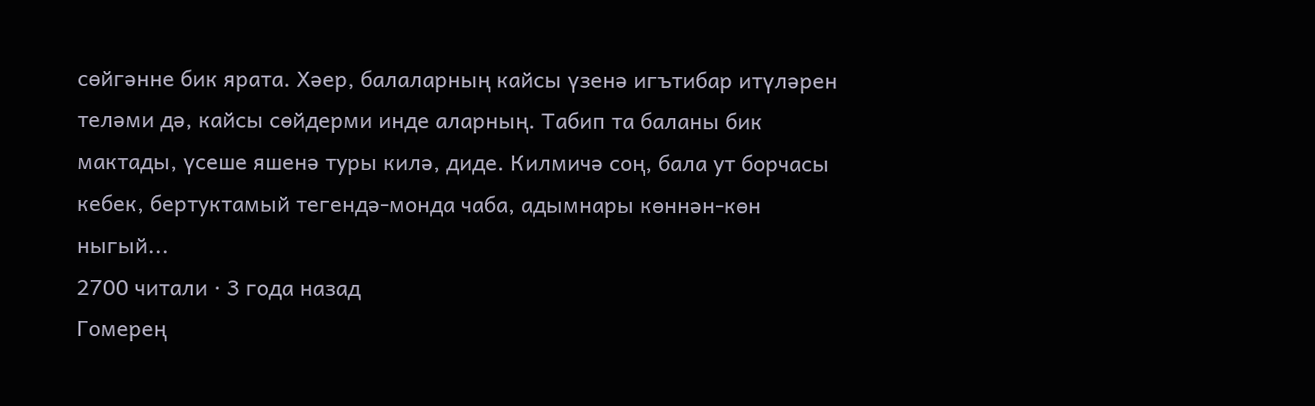сөйгәнне бик ярата. Хәер, балаларның кайсы үзенә игътибар итүләрен теләми дә, кайсы сөйдерми инде аларның. Табип та баланы бик мактады, үсеше яшенә туры килә, диде. Килмичә соң, бала ут борчасы кебек, бертуктамый тегендә-монда чаба, адымнары көннән-көн ныгый...
2700 читали · 3 года назад
Гомерең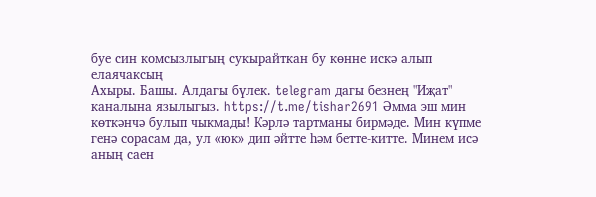буе син комсызлыгың сукырайткан бу көнне искә алып елаячаксың
Ахыры. Башы. Алдагы бүлек. telegram дагы безнең "Иҗат" каналына язылыгыз. https://t.me/tishar2691 Әмма эш мин көткәнчә булып чыкмады! Кәрлә тартманы бирмәде. Мин күпме генә сорасам да, ул «юк» дип әйтте һәм бетте-китте. Минем исә аның саен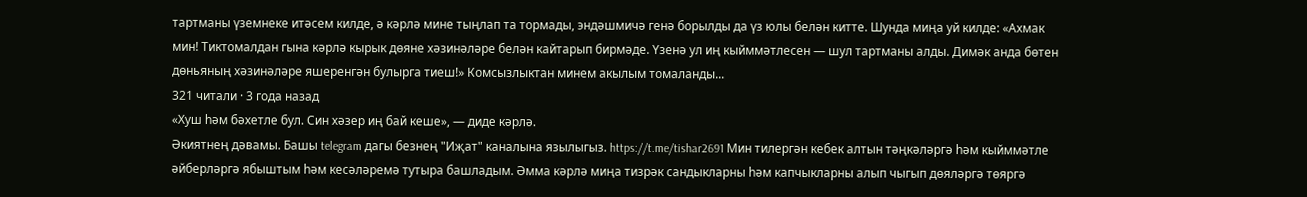тартманы үземнеке итәсем килде, ә кәрлә мине тыңлап та тормады, эндәшмичә генә борылды да үз юлы белән китте. Шунда миңа уй килде: «Ахмак мин! Тиктомалдан гына кәрлә кырык дөяне хәзинәләре белән кайтарып бирмәде. Үзенә ул иң кыйммәтлесен — шул тартманы алды. Димәк анда бөтен дөньяның хәзинәләре яшеренгән булырга тиеш!» Комсызлыктан минем акылым томаланды...
321 читали · 3 года назад
«Хуш һәм бәхетле бул. Син хәзер иң бай кеше», — диде кәрлә.
Әкиятнең дәвамы. Башы telegram дагы безнең "Иҗат" каналына язылыгыз. https://t.me/tishar2691 Мин тилергән кебек алтын тәңкәләргә һәм кыйммәтле әйберләргә ябыштым һәм кесәләремә тутыра башладым. Әмма кәрлә миңа тизрәк сандыкларны һәм капчыкларны алып чыгып дөяләргә төяргә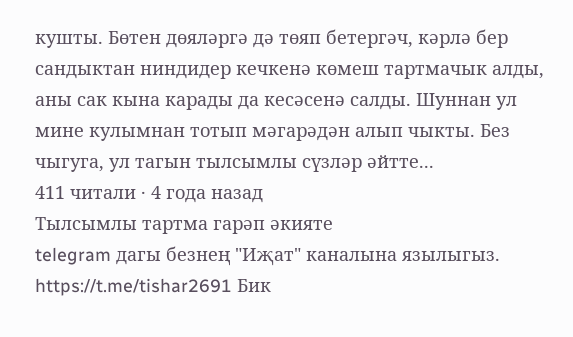кушты. Бөтен дөяләргә дә төяп бетергәч, кәрлә бер сандыктан ниндидер кечкенә көмеш тартмачык алды, аны сак кына карады да кесәсенә салды. Шуннан ул мине кулымнан тотып мәгарәдән алып чыкты. Без чыгуга, ул тагын тылсымлы сүзләр әйтте...
411 читали · 4 года назад
Тылсымлы тартма гарәп әкияте
telegram дагы безнең "Иҗат" каналына язылыгыз. https://t.me/tishar2691 Бик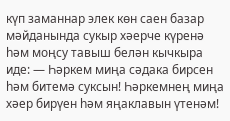күп заманнар элек көн саен базар мәйданында сукыр хәерче күренә һәм моңсу тавыш белән кычкыра иде: — Һәркем миңа сәдака бирсен һәм битемә суксын! Һәркемнең миңа хәер бирүен һәм яңаклавын үтенәм!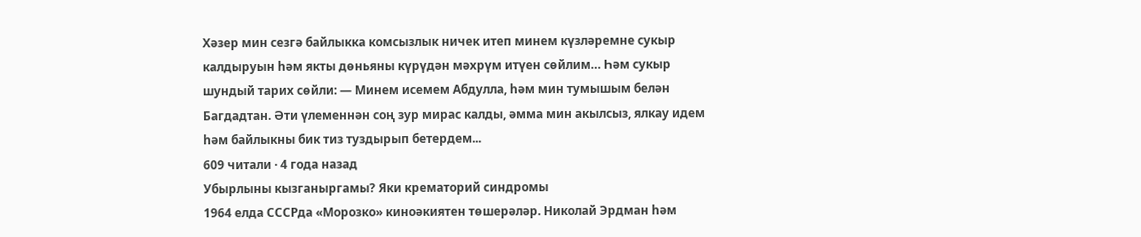Хәзер мин сезгә байлыкка комсызлык ничек итеп минем күзләремне сукыр калдыруын һәм якты дөньяны күрүдән мәхрүм итүен сөйлим… Һәм сукыр шундый тарих сөйли: — Минем исемем Абдулла, һәм мин тумышым белән Багдадтан. Әти үлеменнән соң зур мирас калды, әмма мин акылсыз, ялкау идем һәм байлыкны бик тиз туздырып бетердем...
609 читали · 4 года назад
Убырлыны кызганыргамы? Яки крематорий синдромы
1964 елда СССРда «Морозко» киноәкиятен төшерәләр. Николай Эрдман һәм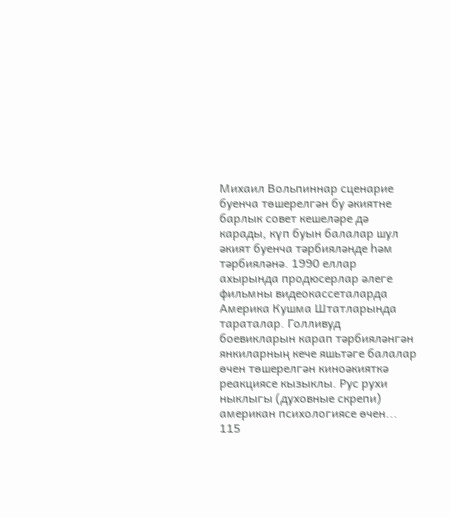Михаил Вольпиннар сценарие буенча төшерелгән бу әкиятне барлык совет кешеләре дә карады, күп буын балалар шул әкият буенча тәрбияләнде һәм тәрбияләнә. 1990 еллар ахырында продюсерлар әлеге фильмны видеокассеталарда Америка Кушма Штатларында тараталар. Голливуд боевикларын карап тәрбияләнгән янкиларның кече яшьтәге балалар өчен төшерелгән киноәкияткә реакциясе кызыклы. Рус рухи ныклыгы (духовные скрепи) американ психологиясе өчен...
115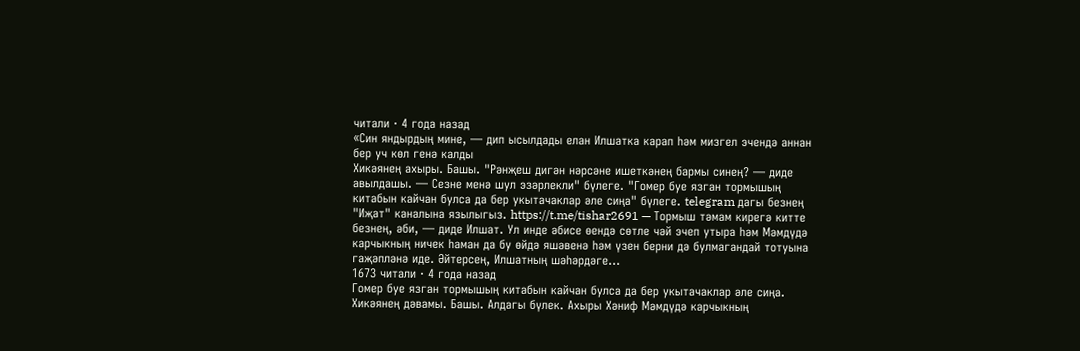читали · 4 года назад
«Син яндырдың мине, — дип ысылдады елан Илшатка карап һәм мизгел эчендә аннан бер уч көл генә калды
Хикәянең ахыры. Башы. "Рәнҗеш дигән нәрсәне ишеткәнең бармы синең? — диде авылдашы. — Сезне менә шул эзәрлекли" бүлеге. "Гомер буе язган тормышың китабын кайчан булса да бер укытачаклар әле сиңа" бүлеге. telegram дагы безнең "Иҗат" каналына язылыгыз. https://t.me/tishar2691 — Тормыш тәмам кирегә китте безнең, әби, — диде Илшат. Ул инде әбисе өендә сөтле чәй эчеп утыра һәм Мәмдүдә карчыкның ничек һаман да бу өйдә яшәвенә һәм үзен берни дә булмагандай тотуына гаҗәпләнә иде. Әйтерсең, Илшатның шәһәрдәге...
1673 читали · 4 года назад
Гомер буе язган тормышың китабын кайчан булса да бер укытачаклар әле сиңа.
Хикәянең дәвамы. Башы. Алдагы бүлек. Ахыры Хәниф Мәмдүдә карчыкның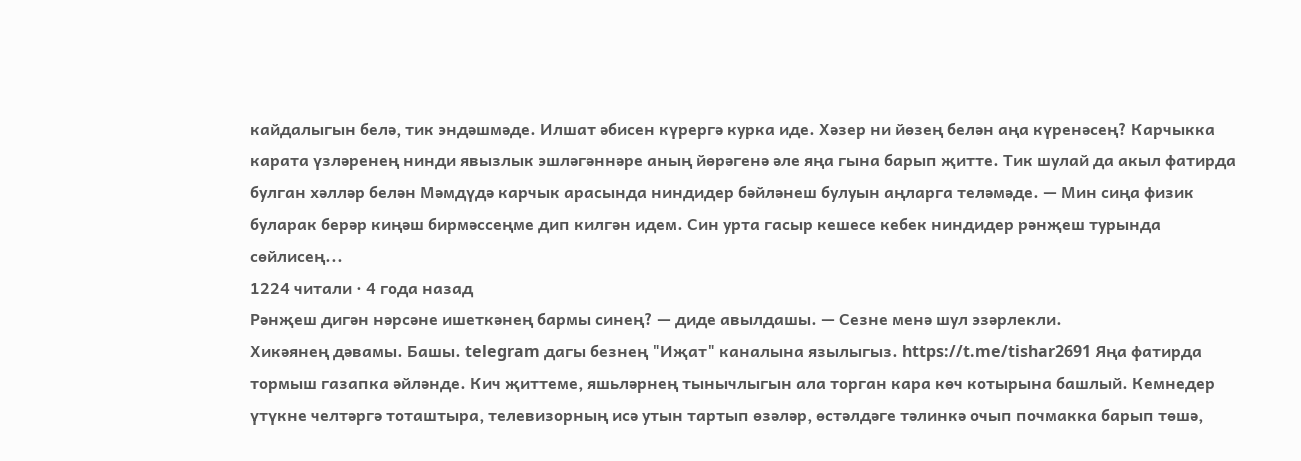кайдалыгын белә, тик эндәшмәде. Илшат әбисен күрергә курка иде. Хәзер ни йөзең белән аңа күренәсең? Карчыкка карата үзләренең нинди явызлык эшләгәннәре аның йөрәгенә әле яңа гына барып җитте. Тик шулай да акыл фатирда булган хәлләр белән Мәмдүдә карчык арасында ниндидер бәйләнеш булуын аңларга теләмәде. — Мин сиңа физик буларак берәр киңәш бирмәссеңме дип килгән идем. Син урта гасыр кешесе кебек ниндидер рәнҗеш турында сөйлисең...
1224 читали · 4 года назад
Рәнҗеш дигән нәрсәне ишеткәнең бармы синең? — диде авылдашы. — Сезне менә шул эзәрлекли.
Хикәянең дәвамы. Башы. telegram дагы безнең "Иҗат" каналына язылыгыз. https://t.me/tishar2691 Яңа фатирда тормыш газапка әйләнде. Кич җиттеме, яшьләрнең тынычлыгын ала торган кара көч котырына башлый. Кемнедер үтүкне челтәргә тоташтыра, телевизорның исә утын тартып өзәләр, өстәлдәге тәлинкә очып почмакка барып төшә,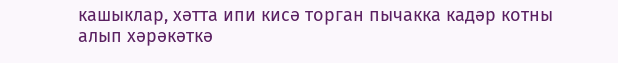кашыклар, хәтта ипи кисә торган пычакка кадәр котны алып хәрәкәткә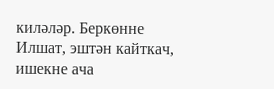киләләр. Беркөнне Илшат, эштән кайткач, ишекне ача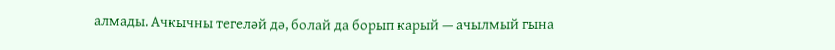алмады. Ачкычны тегеләй дә, болай да борып карый — ачылмый гына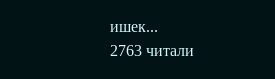ишек...
2763 читали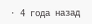· 4 года назад